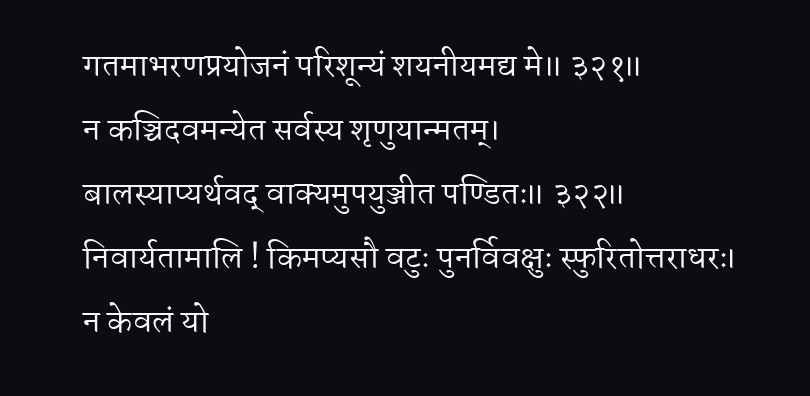गतमाभरणप्रयोजनं परिशून्यं शयनीयमद्य मे॥ ३२१॥
न कञ्चिदवमन्येत सर्वस्य शृणुयान्मतम्।
बालस्याप्यर्थवद् वाक्यमुपयुञ्जीत पण्डितः॥ ३२२॥
निवार्यतामालि ! किमप्यसौ वटुः पुनर्विवक्षुः स्फुरितोत्तराधरः।
न केवलं यो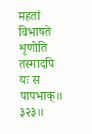महतां विभाषते शृणोति तस्मादपि यः स पापभाक्॥ ३२३॥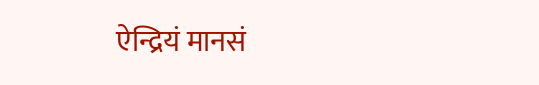ऐन्द्रियं मानसं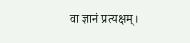वा ज्ञानं प्रत्यक्षम्।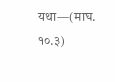यथा—(माघ. १०.३)